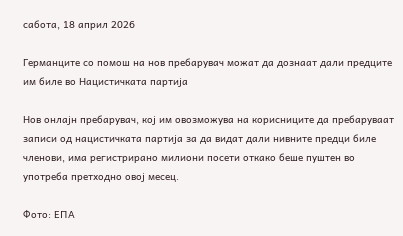сабота, 18 април 2026

Германците со помош на нов пребарувач можат да дознаат дали предците им биле во Нацистичката партија

Нов онлајн пребарувач, кој им овозможува на корисниците да пребаруваат записи од нацистичката партија за да видат дали нивните предци биле членови, има регистрирано милиони посети откако беше пуштен во употреба претходно овој месец.

Фото: ЕПА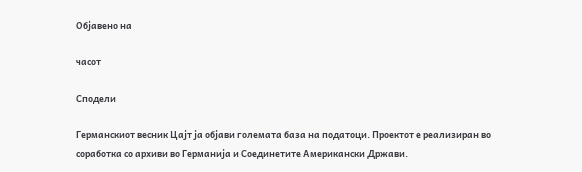Објавено на

часот

Сподели

Германскиот весник Цајт ја објави големата база на податоци. Проектот е реализиран во соработка со архиви во Германија и Соединетите Американски Држави.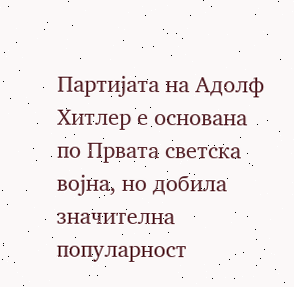Партијата на Адолф Хитлер е основана по Првата светска војна, но добила значителна популарност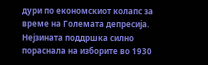дури по економскиот колапс за време на Големата депресија. Нејзината поддршка силно пораснала на изборите во 1930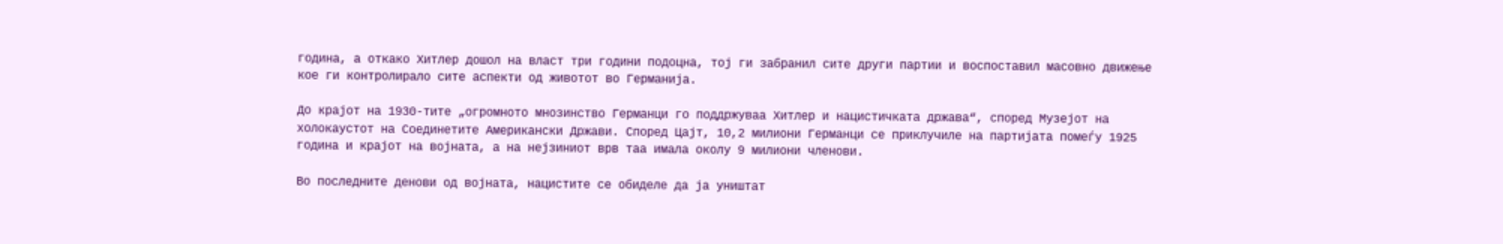година, а откако Хитлер дошол на власт три години подоцна, тој ги забранил сите други партии и воспоставил масовно движење кое ги контролирало сите аспекти од животот во Германија.

До крајот на 1930-тите „огромното мнозинство Германци го поддржуваа Хитлер и нацистичката држава“, според Музејот на холокаустот на Соединетите Американски Држави. Според Цајт, 10,2 милиони Германци се приклучиле на партијата помеѓу 1925 година и крајот на војната, а на нејзиниот врв таа имала околу 9 милиони членови.

Во последните денови од војната, нацистите се обиделе да ја уништат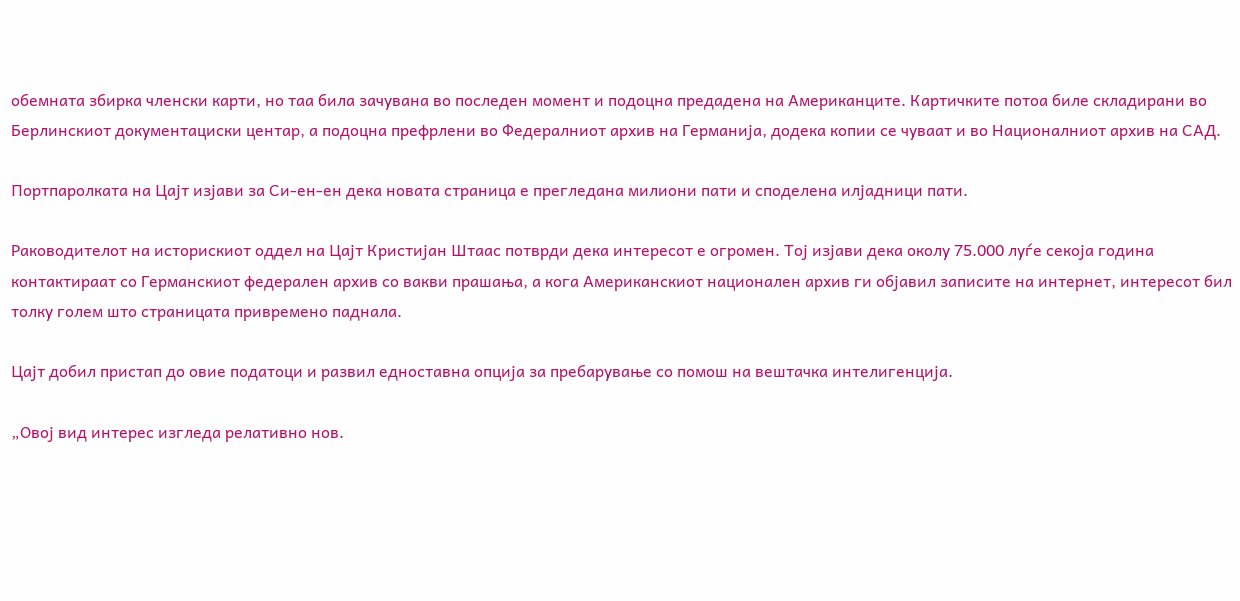обемната збирка членски карти, но таа била зачувана во последен момент и подоцна предадена на Американците. Картичките потоа биле складирани во Берлинскиот документациски центар, а подоцна префрлени во Федералниот архив на Германија, додека копии се чуваат и во Националниот архив на САД.

Портпаролката на Цајт изјави за Си-ен-ен дека новата страница е прегледана милиони пати и споделена илјадници пати.

Раководителот на историскиот оддел на Цајт Кристијан Штаас потврди дека интересот е огромен. Тој изјави дека околу 75.000 луѓе секоја година контактираат со Германскиот федерален архив со вакви прашања, а кога Американскиот национален архив ги објавил записите на интернет, интересот бил толку голем што страницата привремено паднала.

Цајт добил пристап до овие податоци и развил едноставна опција за пребарување со помош на вештачка интелигенција.

„Овој вид интерес изгледа релативно нов.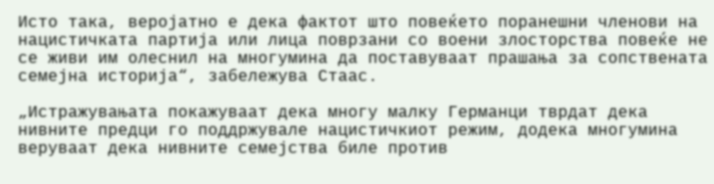Исто така, веројатно е дека фактот што повеќето поранешни членови на нацистичката партија или лица поврзани со воени злосторства повеќе не се живи им олеснил на многумина да поставуваат прашања за сопствената семејна историја“, забележува Стаас.

„Истражувањата покажуваат дека многу малку Германци тврдат дека нивните предци го поддржувале нацистичкиот режим, додека многумина веруваат дека нивните семејства биле против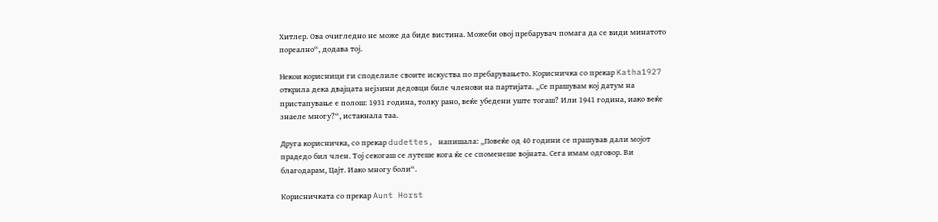Хитлер. Ова очигледно не може да биде вистина. Можеби овој пребарувач помага да се види минатото пореално“, додава тој.

Некои корисници ги споделиле своите искуства по пребарувањето. Корисничка со прекар Katha1927 открила дека двајцата нејзини дедовци биле членови на партијата. „Се прашувам кој датум на пристапување е полош: 1931 година, толку рано, веќе убедени уште тогаш? Или 1941 година, иако веќе знаеле многу?“, истакнала таа.

Друга корисничка, со прекар dudettes, напишала: „Повеќе од 40 години се прашував дали мојот прадедо бил член. Тој секогаш се лутеше кога ќе се споменеше војната. Сега имам одговор. Ви благодарам, Цајт. Иако многу боли“.

Корисничката со прекар Aunt Horst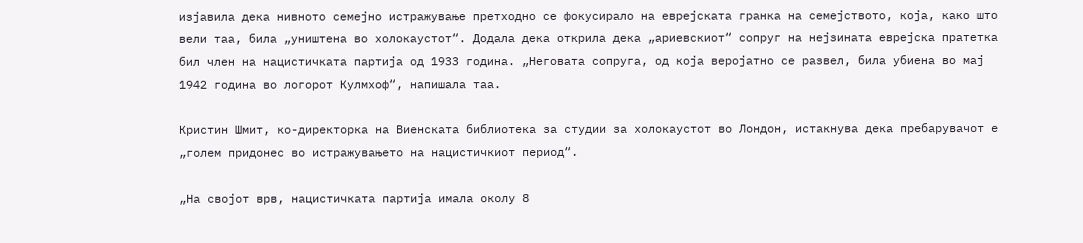изјавила дека нивното семејно истражување претходно се фокусирало на еврејската гранка на семејството, која, како што вели таа, била „уништена во холокаустот“. Додала дека открила дека „ариевскиот“ сопруг на нејзината еврејска пратетка бил член на нацистичката партија од 1933 година. „Неговата сопруга, од која веројатно се развел, била убиена во мај 1942 година во логорот Кулмхоф“, напишала таа.

Кристин Шмит, ко-директорка на Виенската библиотека за студии за холокаустот во Лондон, истакнува дека пребарувачот е „голем придонес во истражувањето на нацистичкиот период“.

„На својот врв, нацистичката партија имала околу 8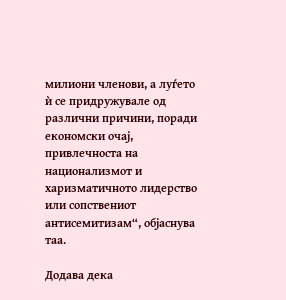милиони членови, а луѓето ѝ се придружувале од различни причини, поради економски очај, привлечноста на национализмот и харизматичното лидерство или сопствениот антисемитизам“, објаснува таа.

Додава дека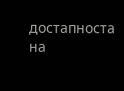достапноста на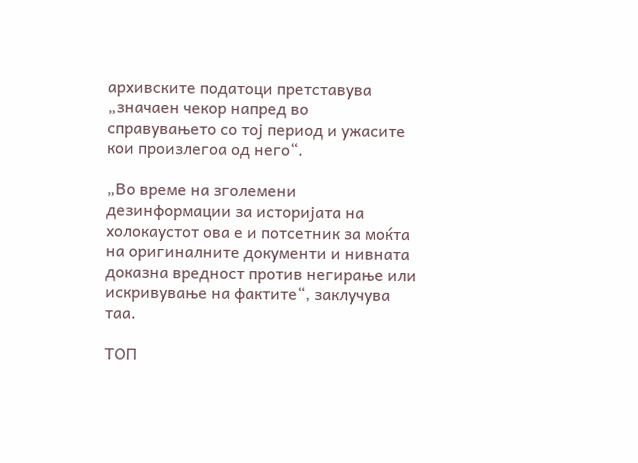архивските податоци претставува „значаен чекор напред во справувањето со тој период и ужасите кои произлегоа од него“.

„Во време на зголемени дезинформации за историјата на холокаустот ова е и потсетник за моќта на оригиналните документи и нивната доказна вредност против негирање или искривување на фактите“, заклучува таа.

ТОП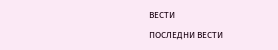ВЕСТИ

ПОСЛЕДНИ ВЕСТИ